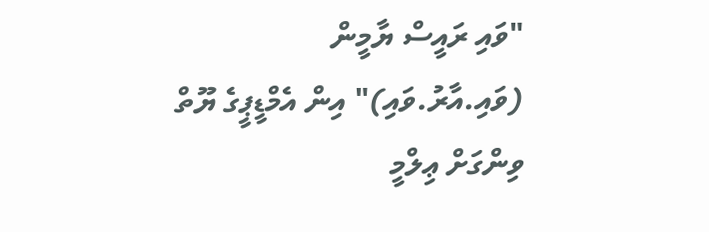"ވައި ރައީސް ޔާމީން (ވައި.އާރު.ވައި)" އިން އެމްޑީޕީގެ ޔޫތް ވިންގަށް ޢިލްމީ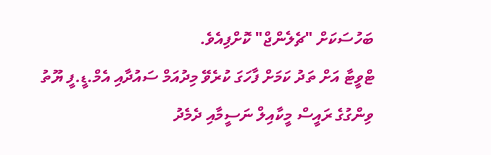ބަހުސަކަށް "ޗެލެންޖް" ކޮށްފިއެވެ.
ޓްވީޓާ އަށް ތަދު ކަމަށް ފާހަގަ ކުރެވޭ މިދުއަމް ސައުދާއި އެމް.ޑީ.ފީ ޔޫތު ވިންގުގެ ރައީސް މީކާއިލް ނަސީމާއި ދެމެދު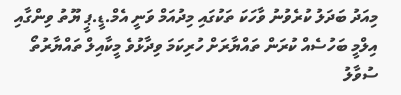މިއަދު ބަދަލު ކުރެވުނު ވާހަކަ ތަކުގައި މިދުއަމް ވަނީ އެމް.ޑީ.ޕީ ޔޫތު ވިންގާއި އިލްމީ ބަހުސެއް ކުރަން ތައްޔާރަށް ހުރިކަމަ ވިދާޅުވެ މީކާއިލް ތައްޔާރުތޯ ސުވާލު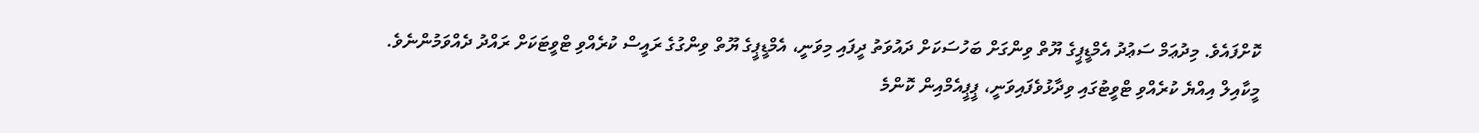ކޮށްފައެވެ. މިދުޢަމް ސަޢުދު އެމްޑީޕީގެ ޔޫތް ވިންގަށް ބަހުސަކަށް ދައުވަތު ދީފައި މިވަނީ، އެމްޑީޕީގެ ޔޫތް ވިންގުގެ ރައީސް ކުރެއްވި ޓްވީޓަކަށް ރައްދު ދެއްވަމުންނެވެ.
މީކާއިލް އިއްޔެ ކުރެއްވި ޓްވީޓުގައި ވިދާޅުވެފައިވަނީ، ޕީޕީއެމްއިން ކޮންމެ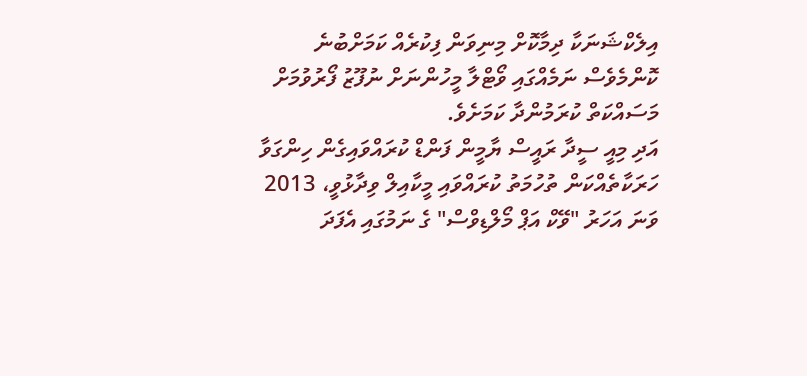އިލެކްޝަނަކާ ދިމާކޮށް މިނިވަން ފިކުރެއް ކަމަށްބުނެ ކޮންމެވެސް ނަމެއްގައި ވޯޓްލާ މީހުންނަށް ނުފޫޒު ފޯރުވުމަށް މަސައްކަތް ކުރަމުންދާ ކަމަށެވެ.
އަދި މިއީ ސީދާ ރައީސް ޔާމީން ފަންޑް ކުރައްވައިގެން ހިންގަވާ ހަރަކާތެއްކަން ތުހުމަތު ކުރައްވައި މީކާއިލް ވިދާޅުވީ، 2013 ވަނަ އަހަރު "ވޭކް އަޕް މޯލްޑިވްސް" ގެ ނަމުގައި އެފަދަ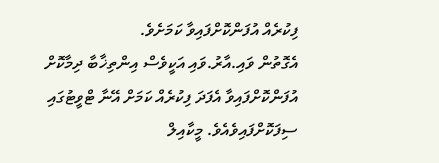ފިކުރެއް އުފަންކޮށްފައިވާ ކަމަށެވެ.
އެގޮތުން ވައި.އާރު.ވައި އަކީވެސް އިންތިޚާބާ ދިމާކޮށް އުފަންކޮށްފައިވާ އެފަދަ ފިކުރެއް ކަމަށް އޭނާ ޓްވީޓުގައި ސިފަކޮށްފައިވެއެވެ. މީކާއިލް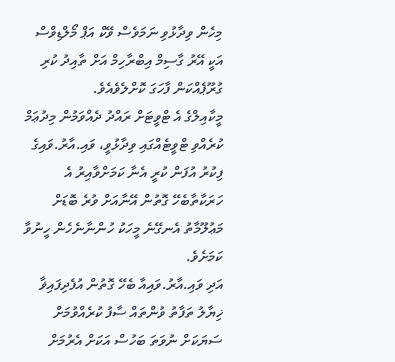މިހެން ވިދާޅުވި ނަމަވެސް ވޭކް އަޕް މޯލްޑިވްސް އަކީ އޭރު ގާސިމް އިބްރާހިމް އަށް ތާއިދު ކުރި ގުރޫޕެއްކަން ފާހަގަ ކޮށްލެވެއެވެ.
މީކާއިލްގެ އެ ޓްވީޓަށް ރައްދު ދެއްވަމުން މިދުޢަމް ކުރެއްވި ޓްވީޓެއްގައި ވިދާޅުވީ، ވައި.އާރު.ވައިގެ ފިކުރު އުފަން ކުރީ އެނާ ކަމަށްވާއިރު އެ ހަރަކާތާބެހޭ ގޮތުން އޭނާއަށް ވުރެ ބޮޑަށް މަޢުލޫމާތު އެނގޭނެ މީހަކު ހުންނާނެހެން ހީނުވާ ކަމަށެވެ.
އަދި ވައި.އާރު.ވައިއާ ބެހޭ ގޮތުން އުފެދިފައިޥާ ޚިޔާލު ތަފާތު ވުންތައް ސާފު ކުރެއްވުމަށް ސަޔަކަށް ނުވަތަ ބަހުސް އަކަށް އެރުމަށް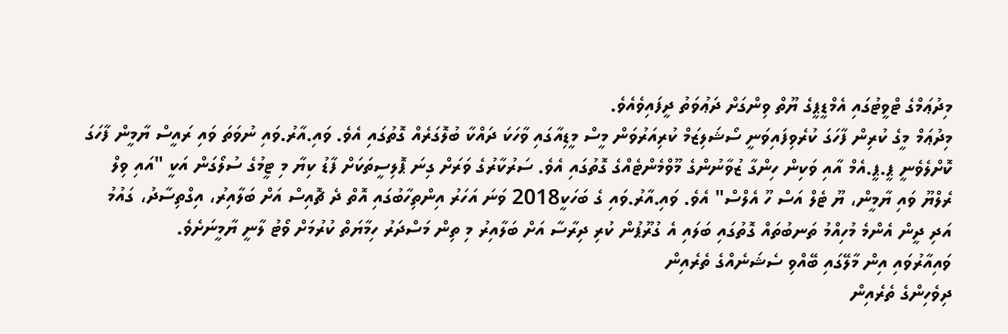މިދުޢަމްގެ ޓްވީޓުގައި އެމްޑީޕީގެ ޔޫތް ވިންގަށް ދަޢުވަތު ދީފައިވެއެވެ.
މިދުޢަމް މީގެ ކުރިން ފާހަގަ ކުރެވިފައިވަނީ ސޯޝަލިޒަމް ކުރިއަރުވަން މީސް މީޑިއާގައި ވާހަކަ ދައްކާ ބުލޮގަރެއް ގޮތުގައި އެވެ. ވައި.އާރު.ވައި ނުވަތަ ވައި ރައީސް ޔާމީން ފާހަގަ ކޮށްލެވެނީ ޕީ.ޕީ.އެމް އާއި ވަކިން ހިންގާ ޒުވާނުންގެ މޫވްމެންޓެއްގެ ގޮތުގައި އެވެ. ސަރުކާރުގެ ވަރަށް ގިނަ ޕޮލިސީތަކަށް ފާޑު ކިޔާ މި ޓީމުގެ ސުލޯގަން އަކީ "އައި ވިލް ރެލްޔޫ ވައި ޔާމީން، ޔޫ ޓެލް އަސް ހޫ އެލްސް" އެވެ. ވައި.އާރު.ވައި ގެ ބަހަކީ2018 ވަނަ އަހަރު އިންތިހާބުގައި އޮތް ދެ ޗޮއިސް އަށް ބަލާއިރު، އިގްތިސާދު، ގައުމު އަދި ދީން އެންމެ މުހިއްމު ތަނބުތައް ގޮތުގައި ބަލައި އެ ގުރޫޕުން ކުރި ދިރާސާ އަށް ބަލާއިރު މި ތިން މަސްދަރު ހިމާޔަތް ކުރުމަށް ވޯޓު ލާނީ ޔާމީނަށެވެ.
ވައިއާރުވައި އިން މާލޭގައި ބޭއްވި ސެޝަނެއްގެ ތެރެއިން
ދިވެހިންގެ ތެރެއިން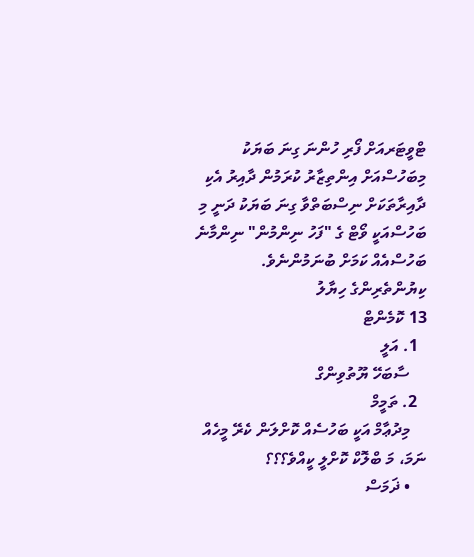ޓްވީޓަރއަށް ފޯރި ހުންނަ ގިނަ ބަޔަކު މިބަހުސްއަށް އިންތިޒާރު ކުރަމުން ދާއިރު އެކި ދާއިރާތަކަށް ނިސްބަތްވާ ގިނަ ބަޔަކު ދަނީ މި ބަހުސްއަކީ ވޯޓް ގެ "ފަހު ނިންމުން" ނިންމާނެ ބަހުސްއެއް ކަމަށް ބުނަމުންނެވެ.
ކިޔުންތެރިންގެ ހިޔާލު
13 ކޮމެންޓް
  1. އަލީ
    ސާބަހޭ ޔޫތުވިންގް
  2. ތަމީމް
    މިދުޢާމް އަކީ ބަހުސެއް ކޮށްލަން ކެރޭ މީހެއް ނަމަ، މަ ބްލޮކް ކޮށްލީ ކީއްވެ؟؟؟
    • ޛަމަސް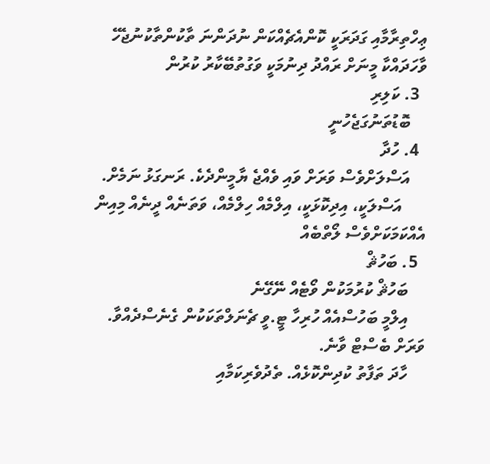ޢިހްތިރާމާއި ގަދަރަކީ ކޮންއެޗެއްކަން ނުދަންނަ ތާކުންތާކުނުޖެހޭ ވާހަދައްކާ މީނަށް ރައްދު ދިނުމަކީ ވަގުތުބޭކާރު ކުރުން
  3. ކަލިރި
    ބޮޑުތަނުގަޖެހުނީ
  4. ހުދާ
    އަސްލަށްވެސް ވަރަށް ވައި ވެއްޖެ ޔާމީންދެކެ. ރަނގަޅު ނަމެށް.
      އަސްލަކީ، އިދިކޮޅަކީ، އިލްމެއް ހިލްމެއް، ވަތަނެއް ދީނެއް މިއިން އެއްކަމަކަށްވެސް ލޯތްބެއް
  5. ބަހުޘް
    ބަހުޘް ކުރުމަކުން ވޯޓެއް ނޭގޭނެ
    އިލްމީ ބަހުސްއެއް ހުރިހާ ޓީ.ވީ ޗެނަލްތަކަކުން ގެނެސްދެއްވާ. ވަރަށް ބެސްޓް ވާނެ.
    ހާދަ ތަފާތު ކުދިންކޮޅެއް. ތެދުވެރިކަމާއި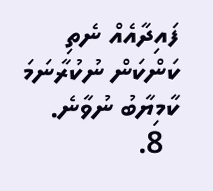ފައިދާއެއް ނެތި ކަންކަން ނުކުރާނަމަ ކާމިޔާބު ނުވާނެ.
  8.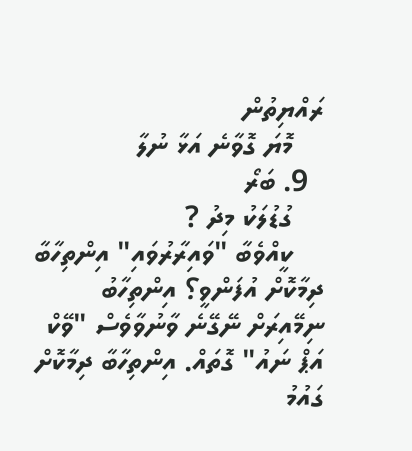ރައްޔިތުން
    މޮޔަ ގޮވާނެ އަޅާ ނުލާ
  9. ބަރޯ
    ގުޑުލަކު މިދު ?
    ކީއްވެބާ "ވައިރާރުވައި" އިންތިހާބާ ދިމާކޮށް އުފަންވީ؟ އިންތިހާބު ނިމޭއިރަށް ނޭގޭނެ ވާނުވާވެސް "ވޭކް އަޕް ނައު" ގޮތައް. އިންތިހާބާ ދިމާކޮށް ގައުމު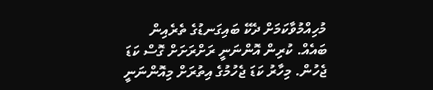މުހިއްމުވާކަމަށް ދެކޭ ބައިގަނޑުގެ ތެރެއިން ބައެއް. ކުރިން އޮންނަނީ ރަށްރަށަށް ގޮސް ކަޑަ ޖެހުން. މިހާރު ކަޑަ ޖެހުމުގެ އިތުރަށް މިއޮންނަނީ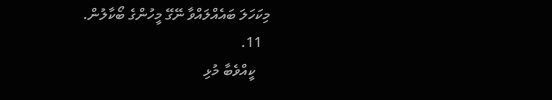މިކަހަލަ ބައެއްލައްވާ ނޭގޭ މީހުންގެ ބޯކާލުން.
  11.
    ކީއްވެބާ މުޅި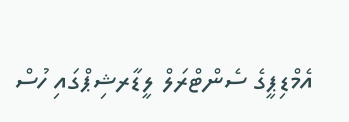އެމްޑިޕީގެ ސެންޓްރަލް ލީޑާރޝިޕްގައި ހުސް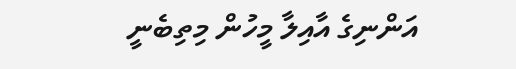އަންނިގެ އާއިލާ މީހުން މިތިބެނީ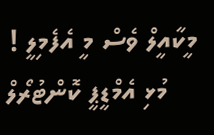މީކާއީލް ވެސް މީ އެފެމިލީ !
    މުޅި އެމްޑީޕީ ކޮންޓުރޯލް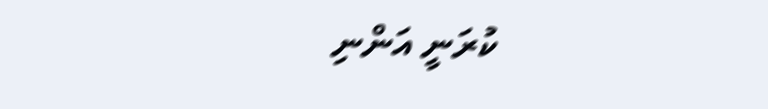ކުރަނީ އަންނި